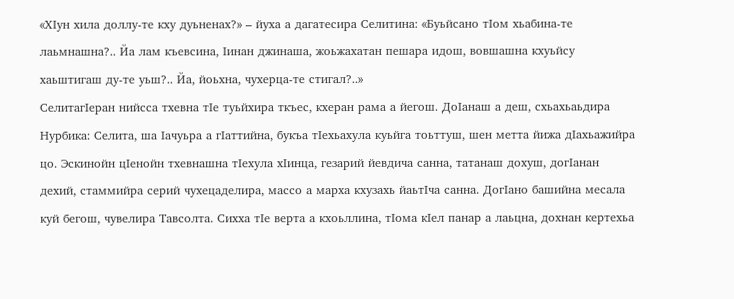«ХIун хила доллу-те кху дуьненах?» – йуха а дагатесира Селитина: «Буьйсано тIом хьабина-те лаьмнашна?.. Йа лам къевсина, Iинан джинаша, жоьжахатан пешара идош, вовшашна кхуьйсу хаьштигаш ду-те уьш?.. Йа, йоьхна, чухерца-те стигал?..»
СелитагIеран нийсса тхевна тIе туьйхира ткъес, кхеран рама а йегош. ДоIанаш а деш, схьахьаьдира Нурбика: Селита, ша Iачуьра а гIаттийна, букъа тIехьахула куьйга тоьттуш, шен метта йижа дIахьажийра цо. Эскинойн цIенойн тхевнашна тIехула хIинца, гезарий йевдича санна, татанаш дохуш, догIанан дехий, стаммийра серий чухецаделира, массо а марха кхузахь йаьтIча санна. ДогIано башийна месала куй бегош, чувелира Тавсолта. Сихха тIе верта а кхоьллина, тIома кIел панар а лаьцна, дохнан кертехьа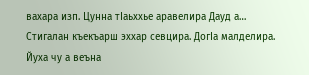вахара изп. Цунна тIаьххье аравелира Дауд а…
Стигалан къекъарш эххар севцира. ДогIа малделира.
Йуха чу а веъна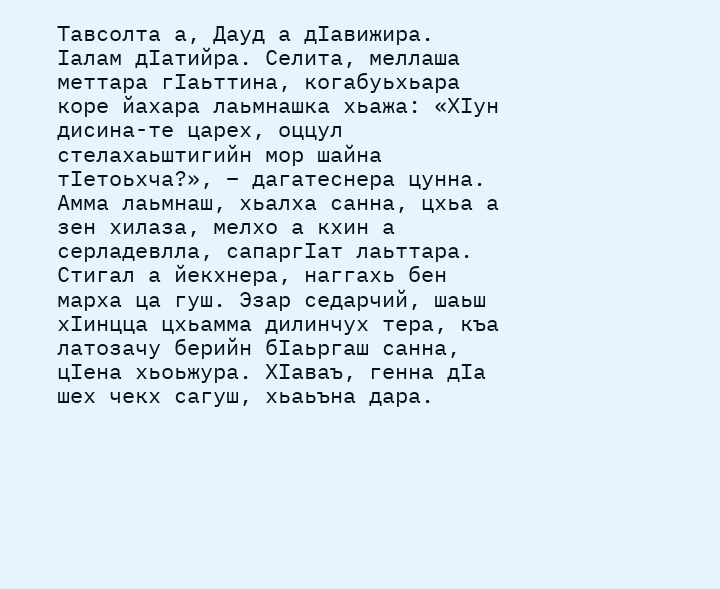Тавсолта а, Дауд а дIавижира. Iалам дIатийра. Селита, меллаша меттара гIаьттина, когабуьхьара коре йахара лаьмнашка хьажа: «ХIун дисина-те царех, оццул стелахаьштигийн мор шайна тIетоьхча?», – дагатеснера цунна.
Амма лаьмнаш, хьалха санна, цхьа а зен хилаза, мелхо а кхин а серладевлла, сапаргIат лаьттара. Стигал а йекхнера, наггахь бен марха ца гуш. Эзар седарчий, шаьш хIинцца цхьамма дилинчух тера, къа латозачу берийн бIаьргаш санна, цIена хьоьжура. ХIаваъ, генна дIа шех чекх сагуш, хьаьъна дара.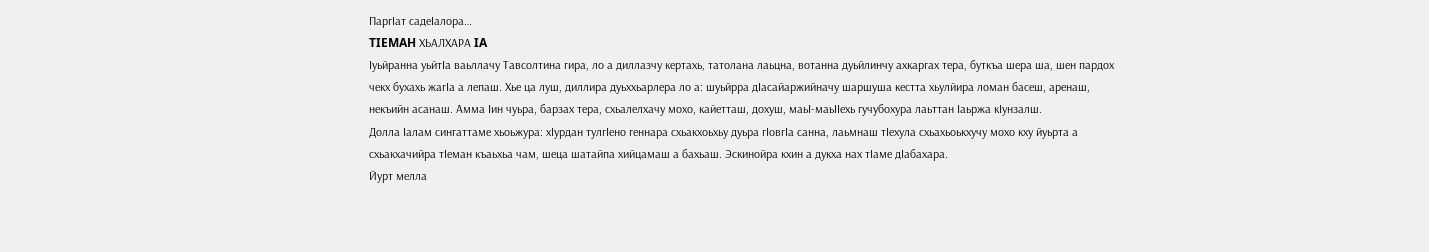ПаргIат садеIалора…
TIEMAH ХЬАЛХАРА IA
Iуьйранна уьйтIа ваьллачу Тавсолтина гира, ло а диллазчу кертахь, татолана лаьцна, вотанна дуьйлинчу ахкаргах тера, буткъа шера ша, шен пардох чекх бухахь жагIа а лепаш. Хье ца луш, диллира дуьххьарлера ло а: шуьйрра дIасайаржийначу шаршуша кестта хьулйира ломан басеш, аренаш, некъийн асанаш. Амма Iин чуьра, барзах тера, схьалелхачу мохо, кайетташ, дохуш, маьI-маьIIехь гучубохура лаьттан Iаьржа кIунзалш.
Долла Iалам сингаттаме хьоьжура: хIурдан тулгIено геннара схьакхоьхьу дуьра гIовгIа санна, лаьмнаш тIехула схьахьоькхучу мохо кху йуьрта а схьакхачийра тIеман къаьхьа чам, шеца шатайпа хийцамаш а бахьаш. Эскинойра кхин а дукха нах тIаме дIабахара.
Йурт мелла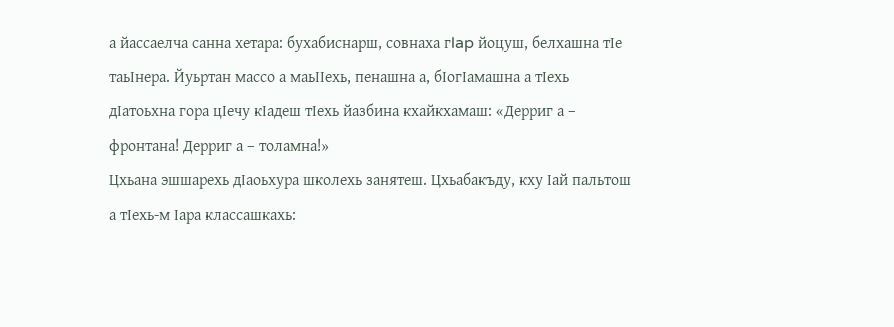а йассаелча санна хетара: бухабиснарш, совнаха гlap йоцуш, белхашна тIе таьIнера. Йуьртан массо а маьIIехь, пенашна а, бIогIамашна а тIехь дIатоьхна гора цIечу кIадеш тIехь йазбина кхайкхамаш: «Дерриг а – фронтана! Дерриг а – толамна!»
Цхьана эшшарехь дIаоьхура школехь занятеш. Цхьабакъду, кху Iай пальтош а тIехь-м Iара классашкахь: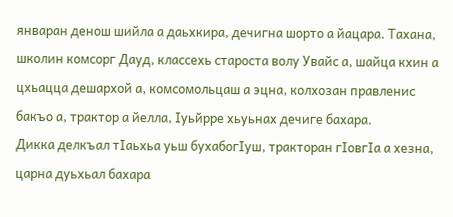январан денош шийла а даьхкира, дечигна шорто а йацара. Тахана, школин комсорг Дауд, классехь староста волу Увайс а, шайца кхин а цхьацца дешархой а, комсомольцаш а эцна, колхозан правленис бакъо а, трактор а йелла, Iуьйрре хьуьнах дечиге бахара.
Дикка делкъал тIаьхьа уьш бухабогIуш, тракторан гIовгIа а хезна, царна дуьхьал бахара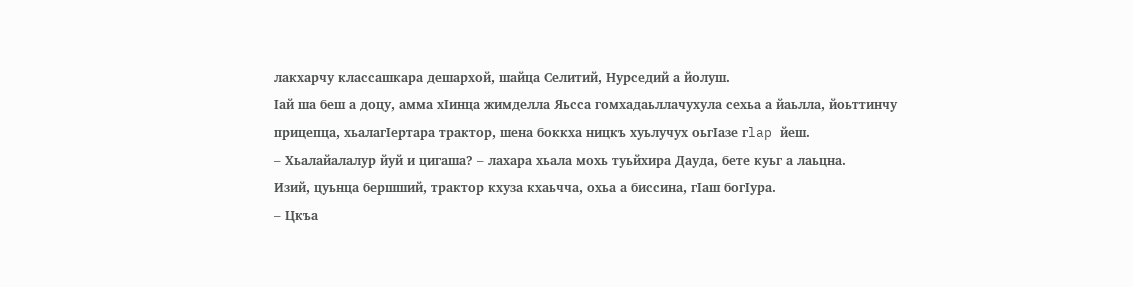лакхарчу классашкара дешархой, шайца Селитий, Нурседий а йолуш.
Iай ша беш а доцу, амма хIинца жимделла Яьсса гомхадаьллачухула сехьа а йаьлла, йоьттинчу прицепца, хьалагIертара трактор, шена боккха ницкъ хуьлучух оьгIазе гlap йеш.
– Хьалайалалур йуй и цигаша? – лахара хьала мохь туьйхира Дауда, бете куьг а лаьцна.
Изий, цуьнца бершший, трактор кхуза кхаьчча, охьа а биссина, гIаш богIура.
– Цкъа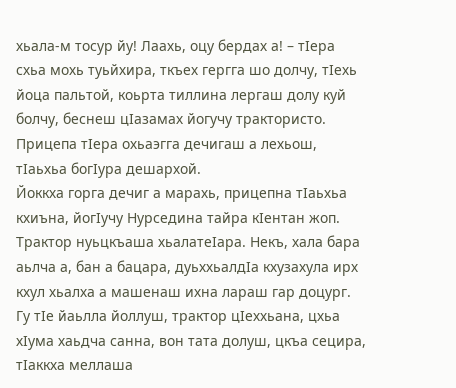хьала-м тосур йу! Лаахь, оцу бердах а! – тIера схьа мохь туьйхира, ткъех гергга шо долчу, тIехь йоца пальтой, коьрта тиллина лергаш долу куй болчу, беснеш цIазамах йогучу трактористо.
Прицепа тIера охьаэгга дечигаш а лехьош, тIаьхьа богIура дешархой.
Йоккха горга дечиг а марахь, прицепна тIаьхьа кхиъна, йогIучу Нурседина тайра кIентан жоп. Трактор нуьцкъаша хьалатеIара. Некъ, хала бара аьлча а, бан а бацара, дуьххьалдIа кхузахула ирх кхул хьалха а машенаш ихна лараш гар доцург. Гу тIе йаьлла йоллуш, трактор цIеххьана, цхьа хIума хаьдча санна, вон тата долуш, цкъа сецира, тIаккха меллаша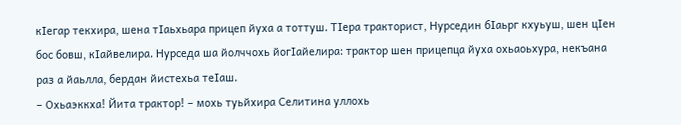кIегар текхира, шена тIаьхьара прицеп йуха а тоттуш. ТIера тракторист, Нурседин бIаьрг кхуьуш, шен цIен бос бовш, кIайвелира. Нурседа ша йолччохь йогIайелира: трактор шен прицепца йуха охьаоьхура, некъана раз а йаьлла, бердан йистехьа теIаш.
– Охьаэккха! Йита трактор! – мохь туьйхира Селитина уллохь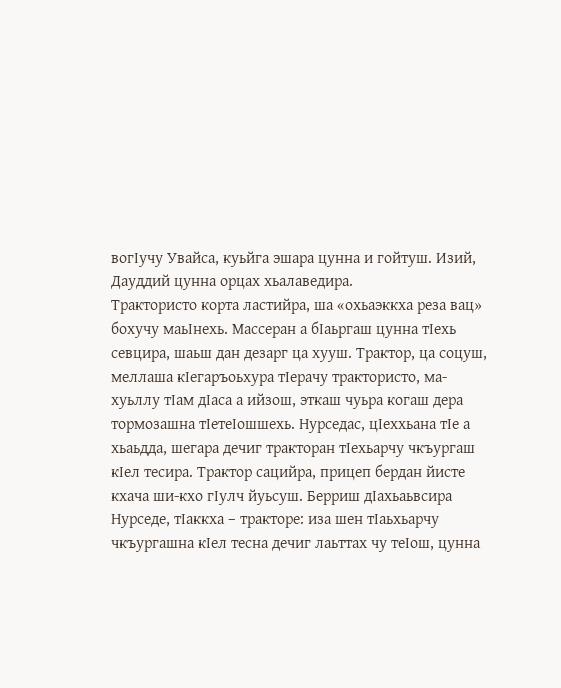вогIучу Увайса, куьйга эшара цунна и гойтуш. Изий, Дауддий цунна орцах хьалаведира.
Трактористо корта ластийра, ша «охьаэккха реза вац» бохучу маьIнехь. Массеран а бIаьргаш цунна тIехь севцира, шаьш дан дезарг ца хууш. Трактор, ца соцуш, меллаша кIегаръоьхура тIерачу трактористо, ма-хуьллу тIам дIаса а ийзош, эткаш чуьра когаш дера тормозашна тIетеIошшехь. Нурседас, цIеххьана тIе а хьаьдда, шегара дечиг тракторан тIехьарчу чкъургаш кIел тесира. Трактор сацийра, прицеп бердан йисте кхача ши-кхо гIулч йуьсуш. Берриш дIахьаьвсира Нурседе, тIаккха – тракторе: иза шен тIаьхьарчу чкъургашна кIел тесна дечиг лаьттах чу теIош, цунна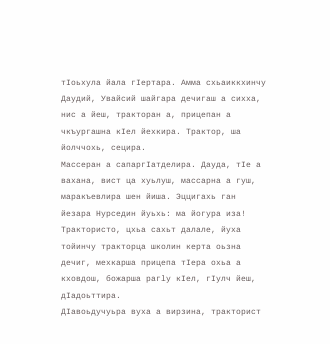тIоьхула йала гIертара. Амма схьаиккхинчу Даудий, Увайсий шайгара дечигаш а сихха, нис а йеш, тракторан а, прицепан а чкъургашна кIел йехкира. Трактор, ша йолччохь, сецира.
Массеран а сапаргIатделира. Дауда, тIе а вахана, вист ца хуьлуш, массарна а гуш, маракъевлира шен йиша. Эццигахь ган йезара Нурседин йуьхь: ма йогура иза!
Трактористо, цхьа сахьт далале, йуха тойинчу тракторца школин керта оьзна дечиг, мехкарша прицепа тIера охьа а кховдош, божарша paгly кIел, гIулч йеш, дIадоьттира.
ДIавоьдучуьра вуха а вирзина, тракторист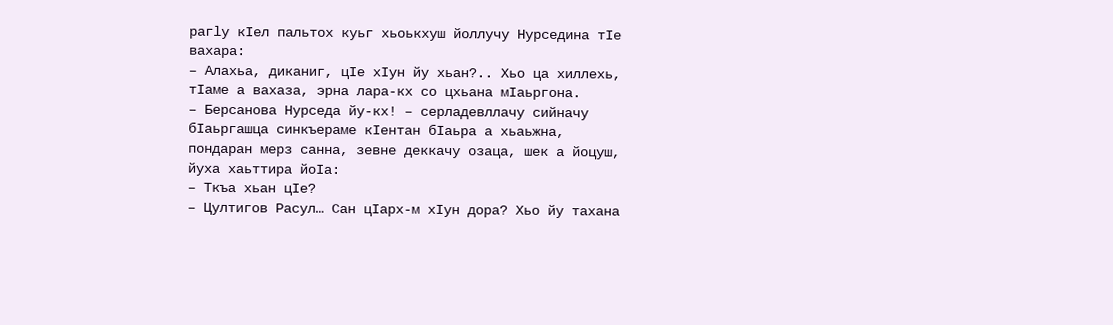paгly кIел пальтох куьг хьоькхуш йоллучу Нурседина тIе вахара:
– Алахьа, диканиг, цIе хIун йу хьан?.. Хьо ца хиллехь, тIаме а вахаза, эрна лара-кх со цхьана мIаьргона.
– Берсанова Нурседа йу-кх! – серладевллачу сийначу бIаьргашца синкъераме кIентан бIаьра а хьаьжна, пондаран мерз санна, зевне деккачу озаца, шек а йоцуш, йуха хаьттира йоIа:
– Ткъа хьан цIе?
– Цултигов Расул… Сан цIарх-м xIун дора? Хьо йу тахана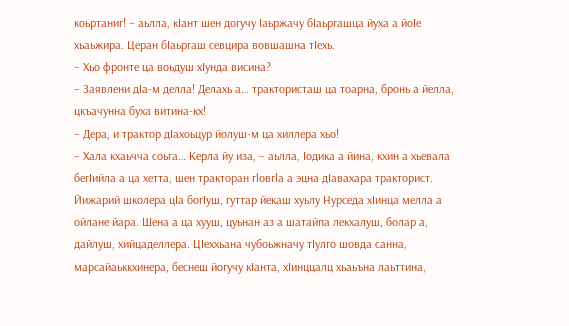коьртаниг! – аьлла, кIант шен догучу Iаьржачу бIаьргашца йуха а йоIе хьаьжира. Церан бIаьргаш севцира вовшашна тIехь.
– Хьо фронте ца воьдуш хIунда висина?
– Заявлени дIа-м делла! Делахь а… трактористаш ца тоарна, бронь а йелла, цкъачунна буха витина-кх!
– Дера, и трактор дIахоьцур йолуш-м ца хиллера хьо!
– Хала кхаьчча соьга… Керла йу иза, – аьлла, Iодика а йина, кхин а хьевала бегIийла а ца хетта, шен тракторан гloвгla а эцна дIавахара тракторист.
Йижарий школера цIа богIуш, гуттар йекаш хуьлу Нурседа хIинца мелла а ойлане йара. Шена а ца хууш, цуьнан аз а шатайпа лекхалуш, болар а, дайлуш, хийцаделлера. ЦIеххьана чубоьжначу тIулго шовда санна, марсайаьккхинера, беснеш йогучу кIанта, хIинццалц хьаьъна лаьттина,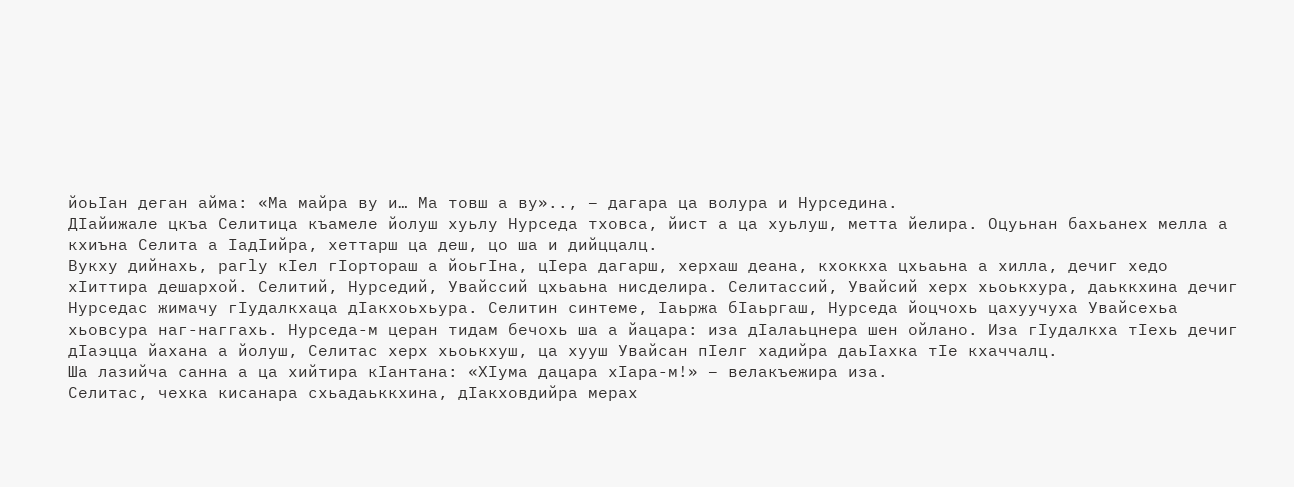йоьIан деган айма: «Ма майра ву и… Ма товш а ву».., – дагара ца волура и Нурседина.
ДIайижале цкъа Селитица къамеле йолуш хуьлу Нурседа тховса, йист а ца хуьлуш, метта йелира. Оцуьнан бахьанех мелла а кхиъна Селита а IадIийра, хеттарш ца деш, цо ша и дийццалц.
Вукху дийнахь, paгly кIел гIортораш а йоьгIна, цIера дагарш, херхаш деана, кхоккха цхьаьна а хилла, дечиг хедо хIиттира дешархой. Селитий, Нурседий, Увайссий цхьаьна нисделира. Селитассий, Увайсий херх хьоькхура, даьккхина дечиг Нурседас жимачу гIудалкхаца дIакхоьхьура. Селитин синтеме, Iаьржа бIаьргаш, Нурседа йоцчохь цахуучуха Увайсехьа хьовсура наг-наггахь. Нурседа-м церан тидам бечохь ша а йацара: иза дIалаьцнера шен ойлано. Иза гIудалкха тIехь дечиг дIаэцца йахана а йолуш, Селитас херх хьоькхуш, ца хууш Увайсан пIелг хадийра даьIахка тIе кхаччалц.
Ша лазийча санна а ца хийтира кIантана: «ХIума дацара хIара-м!» – велакъежира иза.
Селитас, чехка кисанара схьадаьккхина, дIакховдийра мерах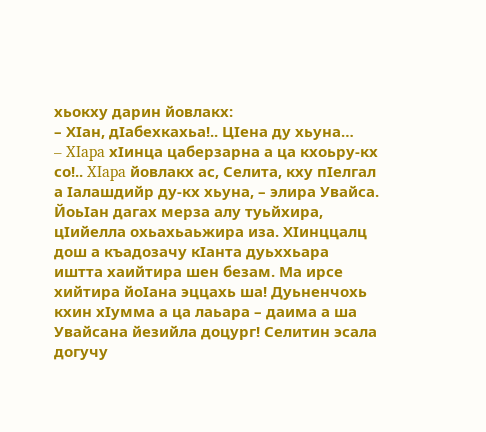хьокху дарин йовлакх:
– ХIан, дIабехкахьа!.. ЦIена ду хьуна…
– XIapa хIинца цаберзарна а ца кхоьру-кх со!.. XIapa йовлакх ас, Селита, кху пIелгал а Iалашдийр ду-кх хьуна, – элира Увайса. ЙоьIан дагах мерза алу туьйхира, цIийелла охьахьаьжира иза. ХIинццалц дош а къадозачу кIанта дуьххьара иштта хаийтира шен безам. Ма ирсе хийтира йоIана эццахь ша! Дуьненчохь кхин хIумма а ца лаьара – даима а ша Увайсана йезийла доцург! Селитин эсала догучу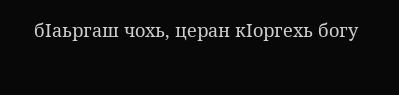бIаьргаш чохь, церан кIоргехь богу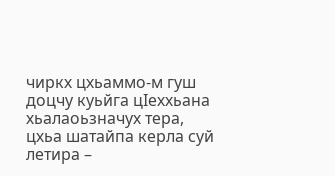чиркх цхьаммо-м гуш доцчу куьйга цIеххьана хьалаоьзначух тера, цхьа шатайпа керла суй летира –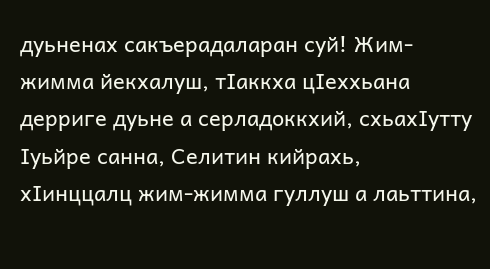дуьненах сакъерадаларан суй! Жим-жимма йекхалуш, тIаккха цIеххьана дерриге дуьне а серладоккхий, схьахIутту Iуьйре санна, Селитин кийрахь, хIинццалц жим-жимма гуллуш а лаьттина,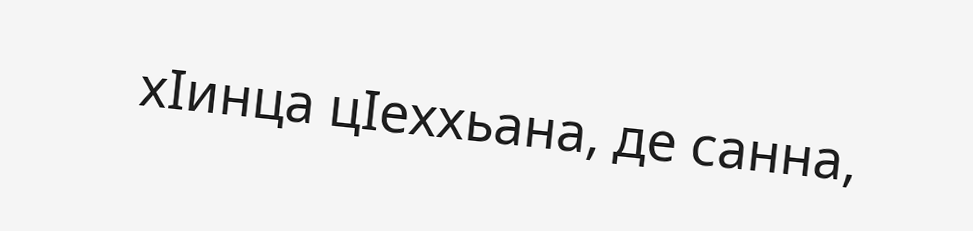хIинца цIеххьана, де санна,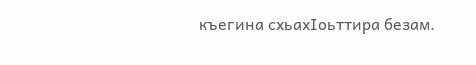къегина схьахIоьттира безам.